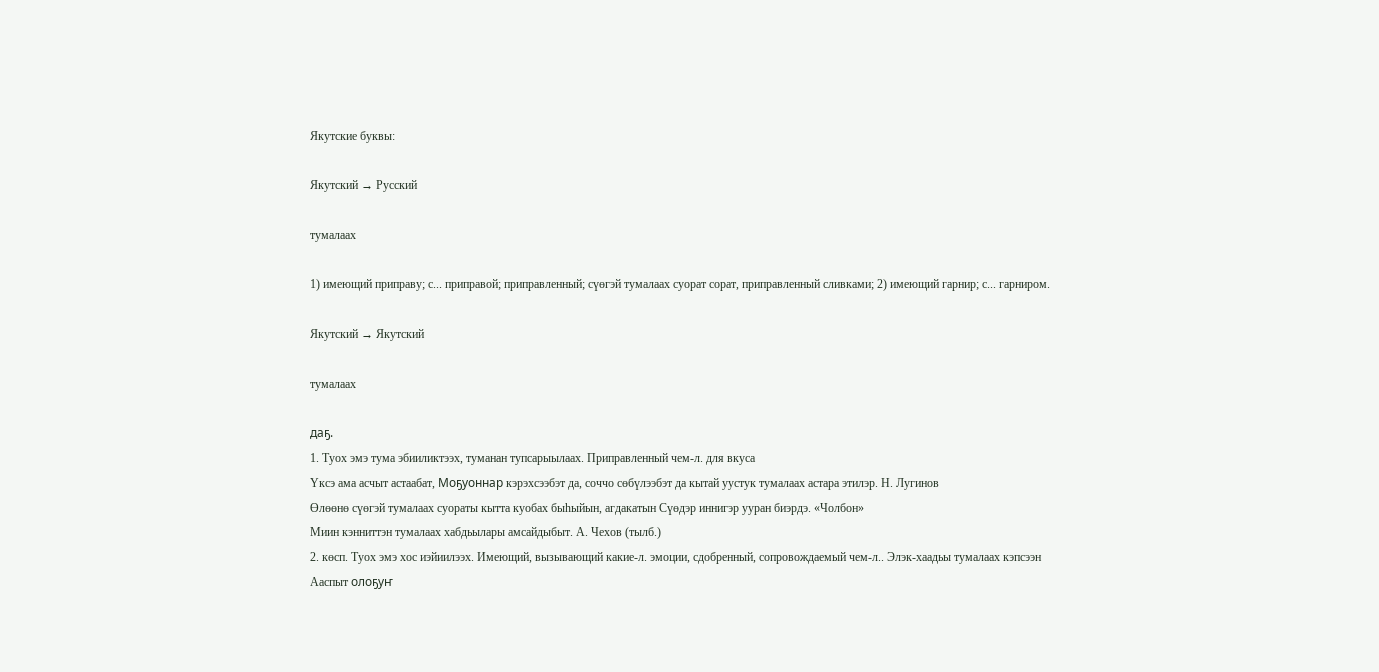Якутские буквы:

Якутский → Русский

тумалаах

1) имеющий приправу; с... приправой; приправленный; сүөгэй тумалаах суорат сорат, приправленный сливками; 2) имеющий гарнир; с... гарниром.

Якутский → Якутский

тумалаах

даҕ.
1. Туох эмэ тума эбииликтээх, туманан тупсарыылаах. Приправленный чем-л. для вкуса
Үксэ ама асчыт астаабат, Моҕуоннар кэрэхсээбэт да, соччо сөбүлээбэт да кытай уустук тумалаах астара этилэр. Н. Лугинов
Өлөөнө сүөгэй тумалаах суораты кытта куобах быһыйын, агдакатын Сүөдэр иннигэр ууран биэрдэ. «Чолбон»
Миин кэнниттэн тумалаах хабдьылары амсайдыбыт. А. Чехов (тылб.)
2. көсп. Туох эмэ хос иэйиилээх. Имеющий, вызывающий какие-л. эмоции, сдобренный, сопровождаемый чем-л.. Элэк-хаадьы тумалаах кэпсээн
Ааспыт олоҕуҥ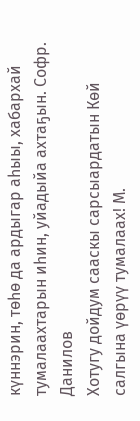күннэрин, төһө да ардыгар аһыы, хабархай тумалаахтарын иһин, уйадыйа ахтаҕын. Софр. Данилов
Хотугу дойдум сааскы сарсыардатын Көй салгына үөрүү тумалаах! М.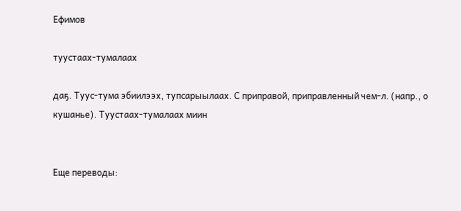Ефимов

туустаах-тумалаах

даҕ. Туус-тума эбиилээх, тупсарыылаах. С приправой, приправленный чем-л. (напр., о кушанье). Туустаах-тумалаах миин


Еще переводы: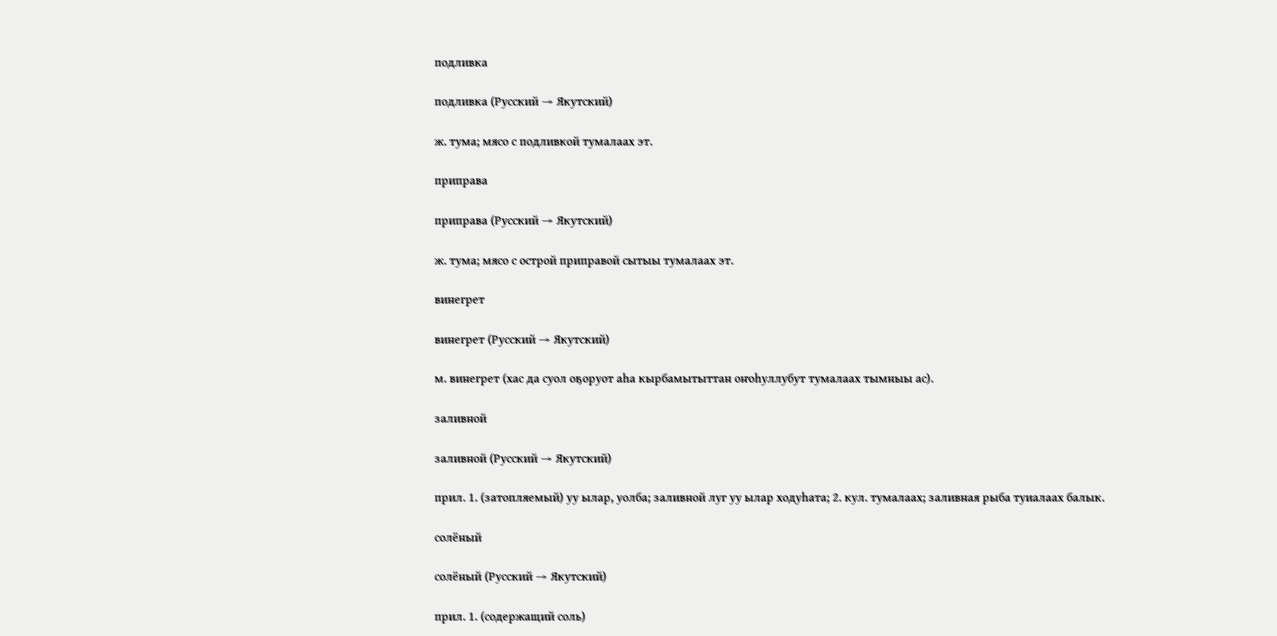подливка

подливка (Русский → Якутский)

ж. тума; мясо с подливкой тумалаах эт.

приправа

приправа (Русский → Якутский)

ж. тума; мясо с острой приправой сытыы тумалаах эт.

винегрет

винегрет (Русский → Якутский)

м. винегрет (хас да суол оҕоруот аһа кырбамытыттан оҥоһуллубут тумалаах тымныы ас).

заливной

заливной (Русский → Якутский)

прил. 1. (затопляемый) уу ылар, уолба; заливной луг уу ылар ходуһата; 2. кул. тумалаах; заливная рыба туиалаах балык.

солёный

солёный (Русский → Якутский)

прил. 1. (содержащий соль)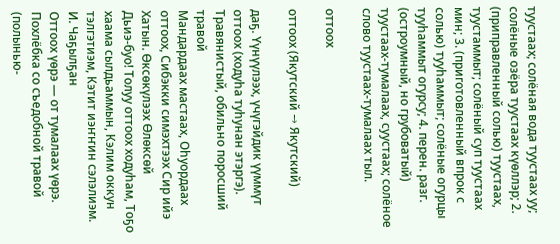туустаах; солёная вода туустаах уу; солёные озёра туустаах күөллэр; 2. (приправленный солью) туустаах, туустаммыт; солёный суп туустаах мин; 3. (приготовленный впрок с солью) тууһаммыт; солёные огурцы тууһаммыт огурсу; 4. перен. разг. (остроумный, но грубоватый) туустаах-тумалаах, суустаах; солёное слово туустаах-тумалаах тыл.

оттоох

оттоох (Якутский → Якутский)

даҕ. Үүнүүлээх, үчүгэйдик үүммүт оттоох (ходуһа туһунан этэргэ). Травянистый, обильно поросший травой
Мандардаах мастаах, Оһуордаах оттоох, Сибэкки симэхтээх Сир ийэ Хатын. Өксөкүлээх Өлөксөй
Дьиэ-буо! Толуу оттоох ходуһам, Тоҕо хаама сылдьаммын, Кэлим оккун тэлгэтиэм, Кэтит иэҥҥин сэлэлиэм. И. Чаҕылҕан
Оттоох үөрэ — от тумалаах үөрэ. Похлёбка со съедобной травой (полынью-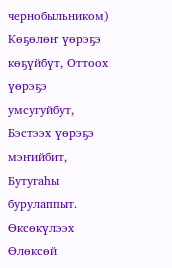чернобыльником)
Көҕөлөҥ үөрэҕэ көҕүйбүт, Оттоох үөрэҕэ умсугуйбут, Бэстээх үөрэҕэ мэҥийбит, Бутугаһы бурулаппыт. Өксөкүлээх Өлөксөй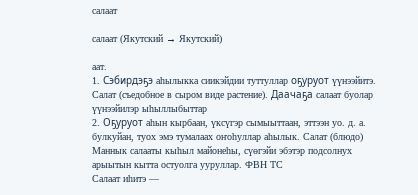салаат

салаат (Якутский → Якутский)

аат.
1. Сэбирдэҕэ аһылыкка сиикэйдии туттуллар оҕуруот үүнээйитэ. Салат (съедобное в сыром виде растение). Даачаҕа салаат буолар үүнээйилэр ыһыллыбыттар
2. Оҕуруот аһын кырбаан, үксүгэр сымыыттаан, эттээн уо. д. а. булкуйан, туох эмэ тумалаах оҥоһуллар аһылык. Салат (блюдо)
Маннык салааты кыһыл майонеһы, сүөгэйи эбэтэр подсолнух арыытын кытта остуолга ууруллар. ФВН ТС
Салаат иһитэ —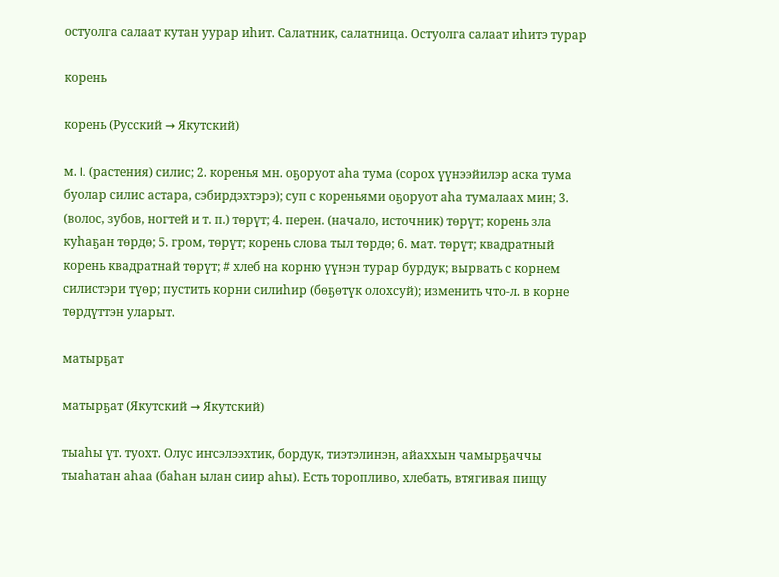остуолга салаат кутан уурар иһит. Салатник, салатница. Остуолга салаат иһитэ турар

корень

корень (Русский → Якутский)

м. I. (растения) силис; 2. коренья мн. оҕоруот аһа тума (сорох үүнээйилэр аска тума буолар силис астара, сэбирдэхтэрэ); суп с кореньями оҕоруот аһа тумалаах мин; 3. (волос, зубов, ногтей и т. п.) төрүт; 4. перен. (начало, источник) төрүт; корень зла куһаҕан төрдө; 5. гром, төрүт; корень слова тыл төрдө; 6. мат. төрүт; квадратный корень квадратнай төрүт; # хлеб на корню үүнэн турар бурдук; вырвать с корнем силистэри түөр; пустить корни силиһир (бөҕөтүк олохсуй); изменить что-л. в корне төрдүттэн уларыт.

матырҕат

матырҕат (Якутский → Якутский)

тыаһы үт. туохт. Олус иҥсэлээхтик, бордук, тиэтэлинэн, айаххын чамырҕаччы тыаһатан аһаа (баһан ылан сиир аһы). Есть торопливо, хлебать, втягивая пищу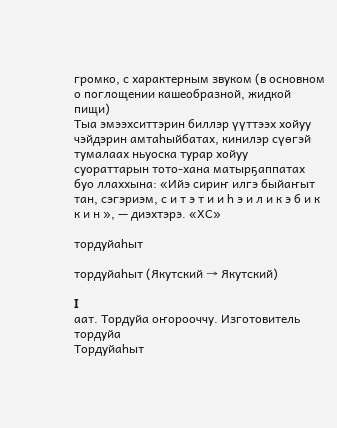громко, с характерным звуком (в основном о поглощении кашеобразной, жидкой пищи)
Тыа эмээхситтэрин биллэр үүттээх хойуу чэйдэрин амтаһыйбатах, кинилэр сүөгэй тумалаах ньуоска турар хойуу суораттарын тото-хана матырҕаппатах буо ллаххына: «Ийэ сириҥ илгэ быйаҥыт тан, сэгэриэм, с и т э т и и һ э и л и к э б и к к и н », — диэхтэрэ. «ХС»

тордуйаһыт

тордуйаһыт (Якутский → Якутский)

I
аат. Тордуйа оҥорооччу. Изготовитель тордуйа
Тордуйаһыт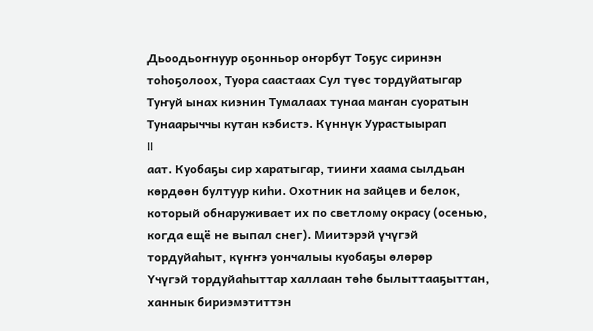Дьоодьоҥнуур оҕонньор оҥорбут Тоҕус сиринэн тоһоҕолоох, Туора саастаах Сул түөс тордуйатыгар Туҥуй ынах киэнин Тумалаах тунаа маҥан суоратын Тунаарыччы кутан кэбистэ. Күннүк Уурастыырап
II
аат. Куобаҕы сир харатыгар, тииҥи хаама сылдьан көрдөөн бултуур киһи. Охотник на зайцев и белок, который обнаруживает их по светлому окрасу (осенью, когда ещё не выпал снег). Миитэрэй үчүгэй тордуйаһыт, күҥҥэ уончалыы куобаҕы өлөрөр
Үчүгэй тордуйаһыттар халлаан төһө былыттааҕыттан, ханнык бириэмэтиттэн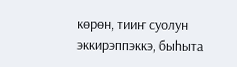көрөн, тииҥ суолун эккирэппэккэ, быһыта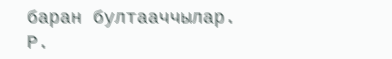баран бултааччылар. Р.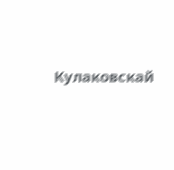Кулаковскай